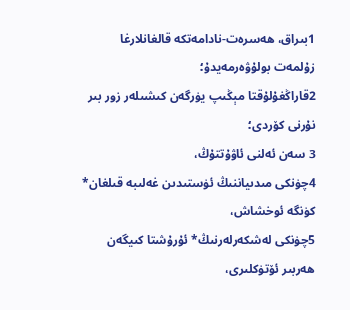1بىراق، ھەسرەت-نادامەتكە قالغانلارغا زۇلمەت بولۇۋەرمەيدۇ؛
2قاراڭغۇلۇقتا مېڭىپ يۈرگەن كىشىلەر زور بىر نۇرنى كۆردى؛
3 سەن ئەلنى ئاۋۇتتۇڭ،
4چۈنكى مىدىياننىڭ ئۈستىدىن غەلىبە قىلغان* كۈنگە ئوخشاش،
5چۈنكى لەشكەرلەرنىڭ* ئۇرۇشتا كىيگەن ھەربىر ئۆتۈكلىرى،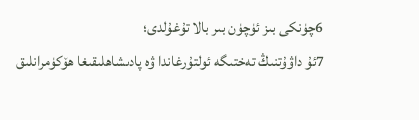6چۈنكى بىز ئۈچۈن بىر بالا تۇغۇلدى؛
7ئۇ داۋۇتنىڭ تەختىگە ئولتۇرغاندا ۋە پادىشاھلىقىغا ھۆكۈمرانلىق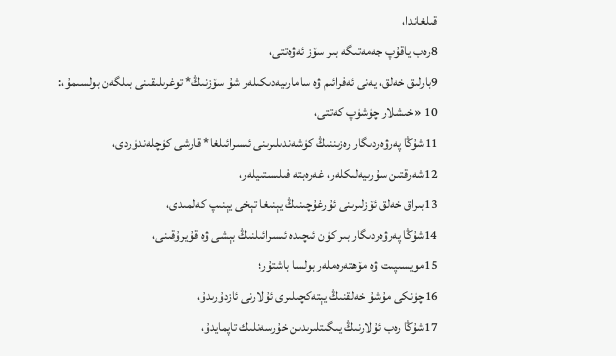قىلغاندا،
8رەب ياقۇپ جەمەتىگە بىر سۆز ئەۋەتتى،
9بارلىق خەلق، يەنى ئەفرائىم ۋە سامارىيەدىكىلەر شۇ سۆزنىڭ* توغرىلىقىنى بىلگەن بولسىمۇ،:
10 «خىشلار چۈشۈپ كەتتى،
11شۇڭا پەرۋەردىگار رەزىننىڭ كۈشەندىلىرىنى ئىسرائىلغا* قارشى كۈچلەندۈردى،
12شەرقتىن سۇرىيەلىكلەر، غەرەبتە فىلىستىيلەر،
13بىراق خەلق ئۆزلىرىنى ئۇرغۇچىنىڭ يېنىغا تېخى يېنىپ كەلمىدى،
14شۇڭا پەرۋەردىگار بىر كۈن ئىچىدە ئىسرائىلنىڭ بېشى ۋە قۇيرۇقىنى،
15مويسىپىت ۋە مۆھتەرەملەر بولسا باشتۇر؛
16چۈنكى مۇشۇ خەلقنىڭ يېتەكچىلىرى ئۇلارنى ئازدۇرىدۇ،
17شۇڭا رەب ئۇلارنىڭ يىگىتلىرىدىن خۇرسەنلىك تاپمايدۇ،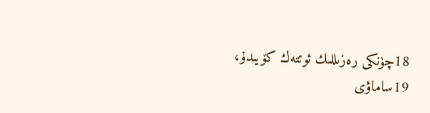18چۈنكى رەزىللىك ئوتتەك كۆيىدۇ،
19ساماۋى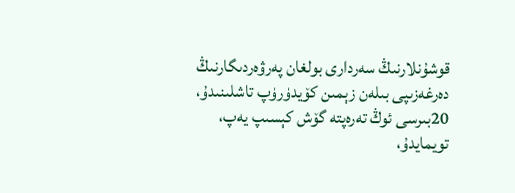قوشۇنلارنىڭ سەردارى بولغان پەرۋەردىگارنىڭ دەرغەزىپى بىلەن زېمىن كۆيدۈرۈپ تاشلىنىدۇ،
20بىرسى ئوڭ تەرەپتە گۆش كېسىپ يەپ، تويمايدۇ،